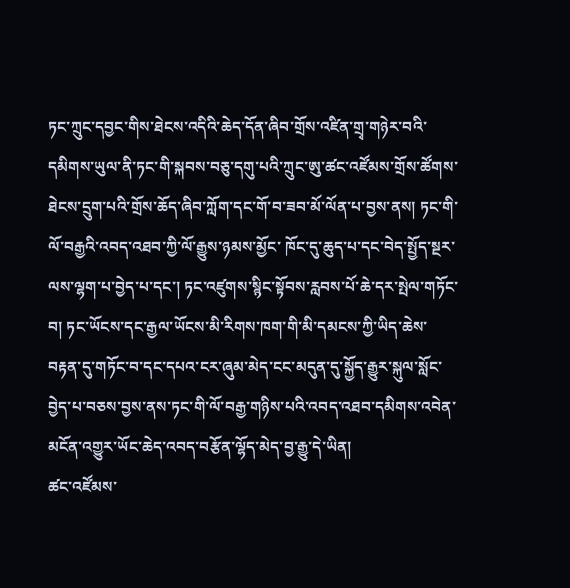ཏང་ཀྲུང་དབྱང་གིས་ཐེངས་འདིའི་ཆེད་དོན་ཞིབ་གྲོས་འཛིན་གྲྭ་གཉེར་བའི་དམིགས་ཡུལ་ནི་ཏང་གི་སྐབས་བཅུ་དགུ་པའི་ཀྲུང་ཨུ་ཚང་འཛོམས་གྲོས་ཚོགས་ཐེངས་དྲུག་པའི་གྲོས་ཆོད་ཞིབ་ཀློག་དང་གོ་བ་ཟབ་མོ་ལོན་པ་བྱས་ནས། ཏང་གི་ལོ་བརྒྱའི་འབད་འཐབ་ཀྱི་ལོ་རྒྱུས་ཉམས་མྱོང་ ཁོང་དུ་ཆུད་པ་དང་བེད་སྤྱོད་སྔར་ལས་ལྷག་པ་བྱེད་པ་དང་། ཏང་འཛུགས་སྙིང་སྟོབས་རླབས་པོ་ཆེ་དར་སྤེལ་གཏོང་བ། ཏང་ཡོངས་དང་རྒྱལ་ཡོངས་མི་རིགས་ཁག་གི་མི་དམངས་ཀྱི་ཡིད་ཆེས་བརྟན་དུ་གཏོང་བ་དང་དཔའ་ངར་ཞུམ་མེད་ངང་མདུན་དུ་སྐྱོད་རྒྱུར་སྐུལ་སློང་བྱེད་པ་བཅས་བྱས་ནས་ཏང་གི་ལོ་བརྒྱ་གཉིས་པའི་འབད་འཐབ་དམིགས་འབེན་མངོན་འགྱུར་ཡོང་ཆེད་འབད་བརྩོན་ལྷོད་མེད་བྱ་རྒྱུ་དེ་ཡིན།
ཚང་འཛོམས་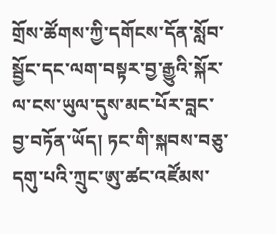གྲོས་ཚོགས་ཀྱི་དགོངས་དོན་སློབ་སྦྱོང་དང་ལག་བསྟར་བྱ་རྒྱུའི་སྐོར་ལ་ངས་ཡུལ་དུས་མང་པོར་བླང་བྱ་བཏོན་ཡོད། ཏང་གི་སྐབས་བཅུ་དགུ་པའི་ཀྲུང་ཨུ་ཚང་འཛོམས་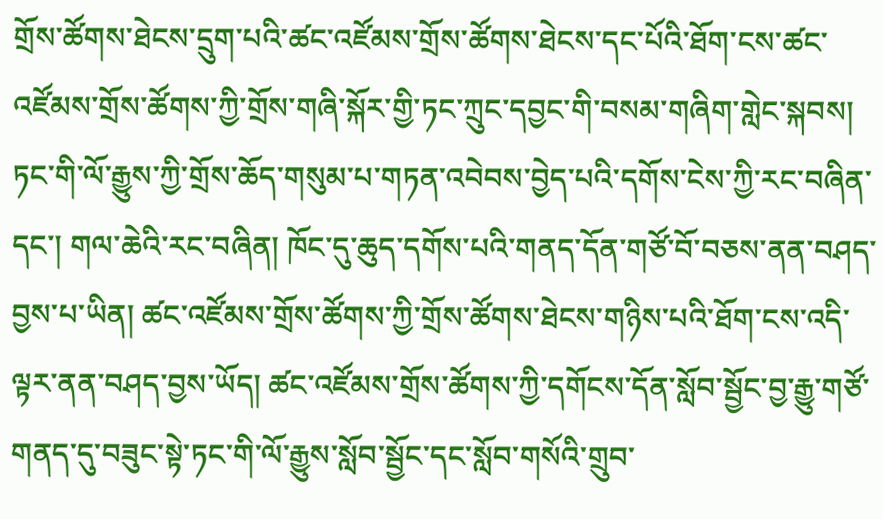གྲོས་ཚོགས་ཐེངས་དྲུག་པའི་ཚང་འཛོམས་གྲོས་ཚོགས་ཐེངས་དང་པོའི་ཐོག་ངས་ཚང་འཛོམས་གྲོས་ཚོགས་ཀྱི་གྲོས་གཞི་སྐོར་གྱི་ཏང་ཀྲུང་དབྱང་གི་བསམ་གཞིག་གླེང་སྐབས། ཏང་གི་ལོ་རྒྱུས་ཀྱི་གྲོས་ཆོད་གསུམ་པ་གཏན་འབེབས་བྱེད་པའི་དགོས་ངེས་ཀྱི་རང་བཞིན་དང་། གལ་ཆེའི་རང་བཞིན། ཁོང་དུ་ཆུད་དགོས་པའི་གནད་དོན་གཙོ་བོ་བཅས་ནན་བཤད་བྱས་པ་ཡིན། ཚང་འཛོམས་གྲོས་ཚོགས་ཀྱི་གྲོས་ཚོགས་ཐེངས་གཉིས་པའི་ཐོག་ངས་འདི་ལྟར་ནན་བཤད་བྱས་ཡོད། ཚང་འཛོམས་གྲོས་ཚོགས་ཀྱི་དགོངས་དོན་སློབ་སྦྱོང་བྱ་རྒྱུ་གཙོ་གནད་དུ་བཟུང་སྟེ་ཏང་གི་ལོ་རྒྱུས་སློབ་སྦྱོང་དང་སློབ་གསོའི་གྲུབ་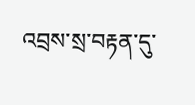འབྲས་སྲ་བརྟན་དུ་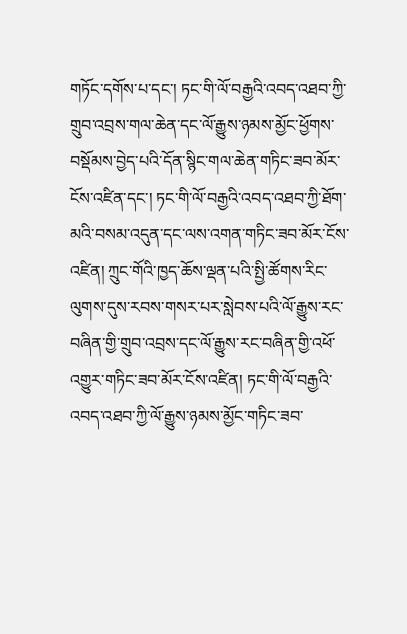གཏོང་དགོས་པ་དང་། ཏང་གི་ལོ་བརྒྱའི་འབད་འཐབ་ཀྱི་གྲུབ་འབྲས་གལ་ཆེན་དང་ལོ་རྒྱུས་ཉམས་མྱོང་ཕྱོགས་བསྡོམས་བྱེད་པའི་དོན་སྙིང་གལ་ཆེན་གཏིང་ཟབ་མོར་ངོས་འཛིན་དང་། ཏང་གི་ལོ་བརྒྱའི་འབད་འཐབ་ཀྱི་ཐོག་མའི་བསམ་འདུན་དང་ལས་འགན་གཏིང་ཟབ་མོར་ངོས་འཛིན། ཀྲུང་གོའི་ཁྱད་ཆོས་ལྡན་པའི་སྤྱི་ཚོགས་རིང་ལུགས་དུས་རབས་གསར་པར་སླེབས་པའི་ལོ་རྒྱུས་རང་བཞིན་གྱི་གྲུབ་འབྲས་དང་ལོ་རྒྱུས་རང་བཞིན་གྱི་འཕོ་འགྱུར་གཏིང་ཟབ་མོར་ངོས་འཛིན། ཏང་གི་ལོ་བརྒྱའི་འབད་འཐབ་ཀྱི་ལོ་རྒྱུས་ཉམས་མྱོང་གཏིང་ཟབ་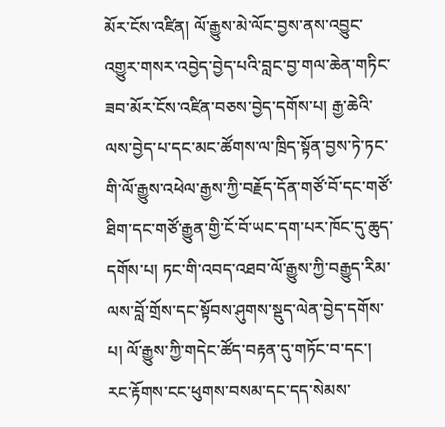མོར་ངོས་འཛིན། ལོ་རྒྱུས་མེ་ལོང་བྱས་ནས་འབྱུང་འགྱུར་གསར་འབྱེད་བྱེད་པའི་བླང་བྱ་གལ་ཆེན་གཏིང་ཟབ་མོར་ངོས་འཛིན་བཅས་བྱེད་དགོས་པ། རྒྱ་ཆེའི་ལས་བྱེད་པ་དང་མང་ཚོགས་ལ་ཁྲིད་སྟོན་བྱས་ཏེ་ཏང་གི་ལོ་རྒྱུས་འཕེལ་རྒྱས་ཀྱི་བརྗོད་དོན་གཙོ་བོ་དང་གཙོ་ཐིག་དང་གཙོ་རྒྱུན་གྱི་ངོ་བོ་ཡང་དག་པར་ཁོང་དུ་ཆུད་དགོས་པ། ཏང་གི་འབད་འཐབ་ལོ་རྒྱུས་ཀྱི་བརྒྱུད་རིམ་ལས་བློ་གྲོས་དང་སྟོབས་ཤུགས་སྡུད་ལེན་བྱེད་དགོས་པ། ལོ་རྒྱུས་ཀྱི་གདེང་ཚོད་བརྟན་དུ་གཏོང་བ་དང་། རང་རྟོགས་ངང་ཕུགས་བསམ་དང་དད་སེམས་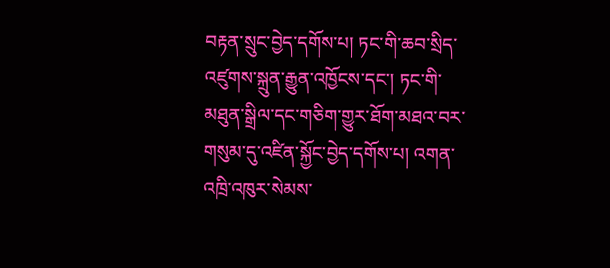བརྟན་སྲུང་བྱེད་དགོས་པ། ཏང་གི་ཆབ་སྲིད་འཛུགས་སྐྲུན་རྒྱུན་འཁྱོངས་དང་། ཏང་གི་མཐུན་སྒྲིལ་དང་གཅིག་གྱུར་ཐོག་མཐའ་བར་གསུམ་དུ་འཛིན་སྐྱོང་བྱེད་དགོས་པ། འགན་འཁྲི་འཁུར་སེམས་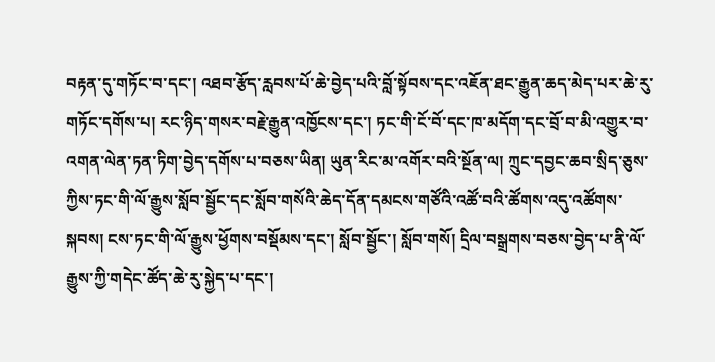བརྟན་དུ་གཏོང་བ་དང་། འཐབ་རྩོད་རླབས་པོ་ཆེ་བྱེད་པའི་བློ་སྟོབས་དང་འཇོན་ཐང་རྒྱུན་ཆད་མེད་པར་ཆེ་རུ་གཏོང་དགོས་པ། རང་ཉིད་གསར་བརྗེ་རྒྱུན་འཁྱོངས་དང་། ཏང་གི་ངོ་བོ་དང་ཁ་མདོག་དང་བྲོ་བ་མི་འགྱུར་བ་འགན་ལེན་ཏན་ཏིག་བྱེད་དགོས་པ་བཅས་ཡིན། ཡུན་རིང་མ་འགོར་བའི་སྔོན་ལ། ཀྲུང་དབྱང་ཆབ་སྲིད་ཅུས་ཀྱིས་ཏང་གི་ལོ་རྒྱུས་སློབ་སྦྱོང་དང་སློབ་གསོའི་ཆེད་དོན་དམངས་གཙོའི་འཚོ་བའི་ཚོགས་འདུ་འཚོགས་སྐབས། ངས་ཏང་གི་ལོ་རྒྱུས་ཕྱོགས་བསྡོམས་དང་། སློབ་སྦྱོང་། སློབ་གསོ། དྲིལ་བསྒྲགས་བཅས་བྱེད་པ་ནི་ལོ་རྒྱུས་ཀྱི་གདེང་ཚོད་ཆེ་རུ་སྐྱེད་པ་དང་།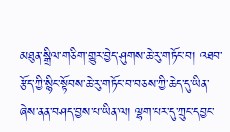མཐུན་སྒྲིལ་གཅིག་གྱུར་བྱེད་ཤུགས་ཆེ་རུ་གཏོང་བ། འཐབ་རྩོད་ཀྱི་སྙིང་སྟོབས་ཆེ་རུ་གཏོང་བ་བཅས་ཀྱི་ཆེད་དུ་ཡིན་ཞེས་ནན་བཤད་བྱས་པ་ཡིན་ལ། ལྷག་པར་དུ་ཀྲུང་དབྱང་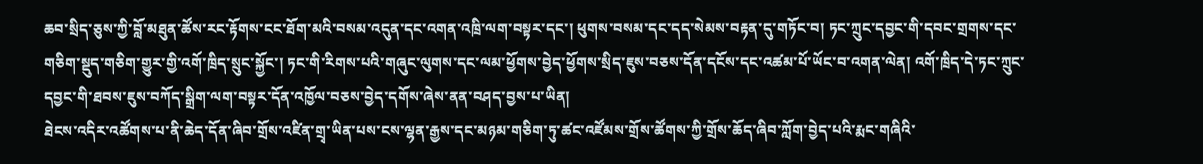ཆབ་སྲིད་ཅུས་ཀྱི་བློ་མཐུན་ཚོས་རང་རྟོགས་ངང་ཐོག་མའི་བསམ་འདུན་དང་འགན་འཁྲི་ལག་བསྟར་དང་། ཕུགས་བསམ་དང་དད་སེམས་བརྟན་དུ་གཏོང་བ། ཏང་ཀྲུང་དབྱང་གི་དབང་གྲགས་དང་གཅིག་སྡུད་གཅིག་གྱུར་གྱི་འགོ་ཁྲིད་སྲུང་སྐྱོང་། ཏང་གི་རིགས་པའི་གཞུང་ལུགས་དང་ལམ་ཕྱོགས་བྱེད་ཕྱོགས་སྲིད་ཇུས་བཅས་དོན་དངོས་དང་འཚམ་པོ་ཡོང་བ་འགན་ལེན། འགོ་ཁྲིད་དེ་ཏང་ཀྲུང་དབྱང་གི་ཐབས་ཇུས་བཀོད་སྒྲིག་ལག་བསྟར་དོན་འཁྱོལ་བཅས་བྱེད་དགོས་ཞེས་ནན་བཤད་བྱས་པ་ཡིན།
ཐེངས་འདིར་འཚོགས་པ་ནི་ཆེད་དོན་ཞིབ་གྲོས་འཛིན་གྲྭ་ཡིན་པས་ངས་ལྷན་རྒྱས་དང་མཉམ་གཅིག་ཏུ་ཚང་འཛོམས་གྲོས་ཚོགས་ཀྱི་གྲོས་ཆོད་ཞིབ་ཀློག་བྱེད་པའི་རྨང་གཞིའི་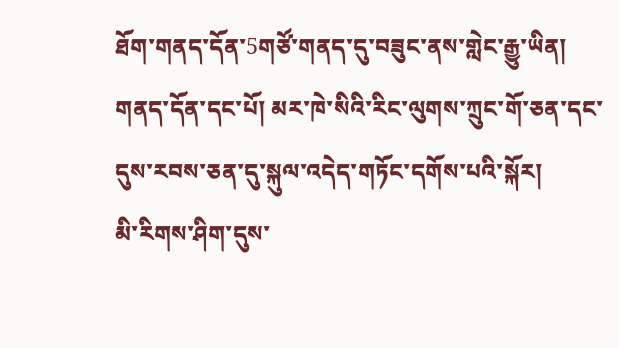ཐོག་གནད་དོན་5གཙོ་གནད་དུ་བཟུང་ནས་གླེང་རྒྱུ་ཡིན།
གནད་དོན་དང་པོ། མར་ཁེ་སིའི་རིང་ལུགས་ཀྲུང་གོ་ཅན་དང་དུས་རབས་ཅན་དུ་སྐུལ་འདེད་གཏོང་དགོས་པའི་སྐོར།
མི་རིགས་ཤིག་དུས་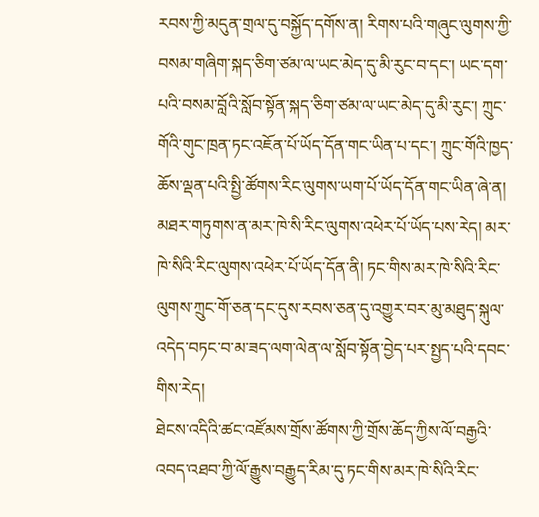རབས་ཀྱི་མདུན་གྲལ་དུ་བསྐྱོད་དགོས་ན། རིགས་པའི་གཞུང་ལུགས་ཀྱི་བསམ་གཞིག་སྐད་ཅིག་ཙམ་ལ་ཡང་མེད་དུ་མི་རུང་བ་དང་། ཡང་དག་པའི་བསམ་བློའི་སློབ་སྟོན་སྐད་ཅིག་ཙམ་ལ་ཡང་མེད་དུ་མི་རུང་། ཀྲུང་གོའི་གུང་ཁྲན་ཏང་འཇོན་པོ་ཡོད་དོན་གང་ཡིན་པ་དང་། ཀྲུང་གོའི་ཁྱད་ཆོས་ལྡན་པའི་སྤྱི་ཚོགས་རིང་ལུགས་ཡག་པོ་ཡོད་དོན་གང་ཡིན་ཞེ་ན། མཐར་གཏུགས་ན་མར་ཁེ་སི་རིང་ལུགས་འཕེར་པོ་ཡོད་པས་རེད། མར་ཁེ་སིའི་རིང་ལུགས་འཕེར་པོ་ཡོད་དོན་ནི། ཏང་གིས་མར་ཁེ་སིའི་རིང་ལུགས་ཀྲུང་གོ་ཅན་དང་དུས་རབས་ཅན་དུ་འགྱུར་བར་མུ་མཐུད་སྐུལ་འདེད་བཏང་བ་མ་ཟད་ལག་ལེན་ལ་སློབ་སྟོན་བྱེད་པར་སྤྱད་པའི་དབང་གིས་རེད།
ཐེངས་འདིའི་ཚང་འཛོམས་གྲོས་ཚོགས་ཀྱི་གྲོས་ཆོད་ཀྱིས་ལོ་བརྒྱའི་འབད་འཐབ་ཀྱི་ལོ་རྒྱུས་བརྒྱུད་རིམ་དུ་ཏང་གིས་མར་ཁེ་སིའི་རིང་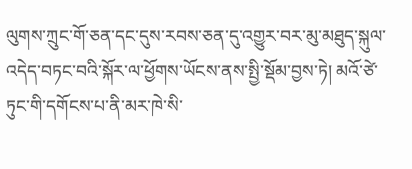ལུགས་ཀྲུང་གོ་ཅན་དང་དུས་རབས་ཅན་དུ་འགྱུར་བར་མུ་མཐུད་སྐུལ་འདེད་བཏང་བའི་སྐོར་ལ་ཕྱོགས་ཡོངས་ནས་སྤྱི་སྡོམ་བྱས་ཏེ། མའོ་ཙེ་ཏུང་གི་དགོངས་པ་ནི་མར་ཁེ་སི་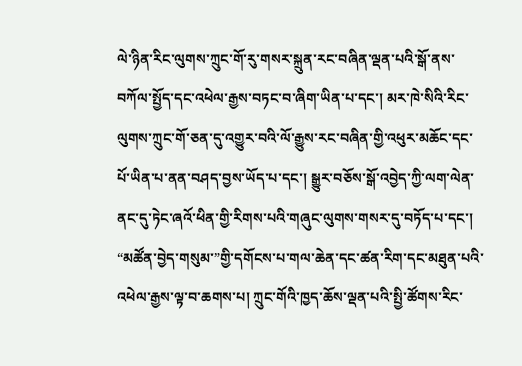ལེ་ཉིན་རིང་ལུགས་ཀྲུང་གོ་རུ་གསར་སྐྲུན་རང་བཞིན་ལྡན་པའི་སྒོ་ནས་བཀོལ་སྤྱོད་དང་འཕེལ་རྒྱས་བཏང་བ་ཞིག་ཡིན་པ་དང་། མར་ཁེ་སིའི་རིང་ལུགས་ཀྲུང་གོ་ཅན་དུ་འགྱུར་བའི་ལོ་རྒྱུས་རང་བཞིན་གྱི་འཕུར་མཆོང་དང་པོ་ཡིན་པ་ནན་བཤད་བྱས་ཡོད་པ་དང་། སྒྱུར་བཅོས་སྒོ་འབྱེད་ཀྱི་ལག་ལེན་ནང་དུ་ཏེང་ཞའོ་ཕིན་གྱི་རིགས་པའི་གཞུང་ལུགས་གསར་དུ་བཏོད་པ་དང་། “མཚོན་བྱེད་གསུམ་”གྱི་དགོངས་པ་གལ་ཆེན་དང་ཚན་རིག་དང་མཐུན་པའི་འཕེལ་རྒྱས་ལྟ་བ་ཆགས་པ། ཀྲུང་གོའི་ཁྱད་ཆོས་ལྡན་པའི་སྤྱི་ཚོགས་རིང་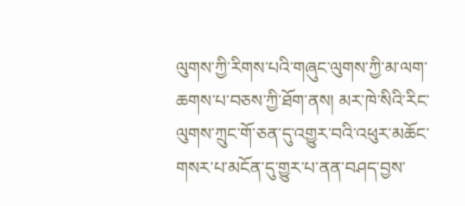ལུགས་ཀྱི་རིགས་པའི་གཞུང་ལུགས་ཀྱི་མ་ལག་ཆགས་པ་བཅས་ཀྱི་ཐོག་ནས། མར་ཁེ་སིའི་རིང་ལུགས་ཀྲུང་གོ་ཅན་དུ་འགྱུར་བའི་འཕུར་མཆོང་གསར་པ་མངོན་དུ་གྱུར་པ་ནན་བཤད་བྱས་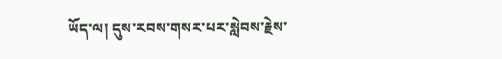ཡོད་ལ། དུས་རབས་གསར་པར་སླེབས་རྗེས་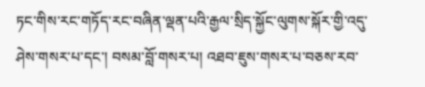ཏང་གིས་རང་གཏོད་རང་བཞིན་ལྡན་པའི་རྒྱལ་སྲིད་སྐྱོང་ལུགས་སྐོར་གྱི་འདུ་ཤེས་གསར་པ་དང་། བསམ་བློ་གསར་པ། འཐབ་ཇུས་གསར་པ་བཅས་རབ་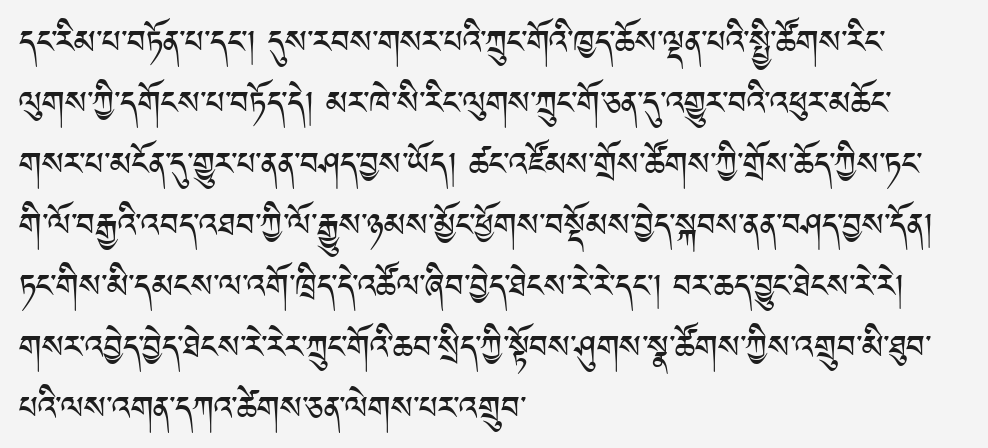དང་རིམ་པ་བཏོན་པ་དང་། དུས་རབས་གསར་པའི་ཀྲུང་གོའི་ཁྱད་ཆོས་ལྡན་པའི་སྤྱི་ཚོགས་རིང་ལུགས་ཀྱི་དགོངས་པ་བཏོད་དེ། མར་ཁེ་སི་རིང་ལུགས་ཀྲུང་གོ་ཅན་དུ་འགྱུར་བའི་འཕུར་མཆོང་གསར་པ་མངོན་དུ་གྱུར་པ་ནན་བཤད་བྱས་ཡོད། ཚང་འཛོམས་གྲོས་ཚོགས་ཀྱི་གྲོས་ཆོད་ཀྱིས་ཏང་གི་ལོ་བརྒྱའི་འབད་འཐབ་ཀྱི་ལོ་རྒྱུས་ཉམས་མྱོང་ཕྱོགས་བསྡོམས་བྱེད་སྐབས་ནན་བཤད་བྱས་དོན། ཏང་གིས་མི་དམངས་ལ་འགོ་ཁྲིད་དེ་འཚོལ་ཞིབ་བྱེད་ཐེངས་རེ་རེ་དང་། བར་ཆད་བྱུང་ཐེངས་རེ་རེ། གསར་འབྱེད་བྱེད་ཐེངས་རེ་རེར་ཀྲུང་གོའི་ཆབ་སྲིད་ཀྱི་སྟོབས་ཤུགས་སྣ་ཚོགས་ཀྱིས་འགྲུབ་མི་ཐུབ་པའི་ལས་འགན་དཀའ་ཚེགས་ཅན་ལེགས་པར་འགྲུབ་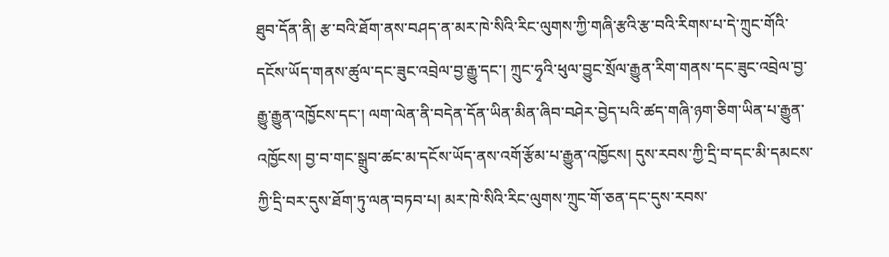ཐུབ་དོན་ནི། རྩ་བའི་ཐོག་ནས་བཤད་ན་མར་ཁེ་སིའི་རིང་ལུགས་ཀྱི་གཞི་རྩའི་རྩ་བའི་རིགས་པ་དེ་ཀྲུང་གོའི་དངོས་ཡོད་གནས་ཚུལ་དང་ཟུང་འབྲེལ་བྱ་རྒྱུ་དང་། ཀྲུང་ཧྭའི་ཕུལ་བྱུང་སྲོལ་རྒྱུན་རིག་གནས་དང་ཟུང་འབྲེལ་བྱ་རྒྱུ་རྒྱུན་འཁྱོངས་དང་། ལག་ལེན་ནི་བདེན་དོན་ཡིན་མིན་ཞིབ་བཤེར་བྱེད་པའི་ཚད་གཞི་ཉག་ཅིག་ཡིན་པ་རྒྱུན་འཁྱོངས། བྱ་བ་གང་སྒྲུབ་ཚང་མ་དངོས་ཡོད་ནས་འགོ་རྩོམ་པ་རྒྱུན་འཁྱོངས། དུས་རབས་ཀྱི་དྲི་བ་དང་མི་དམངས་ཀྱི་དྲི་བར་དུས་ཐོག་ཏུ་ལན་བཏབ་པ། མར་ཁེ་སིའི་རིང་ལུགས་ཀྲུང་གོ་ཅན་དང་དུས་རབས་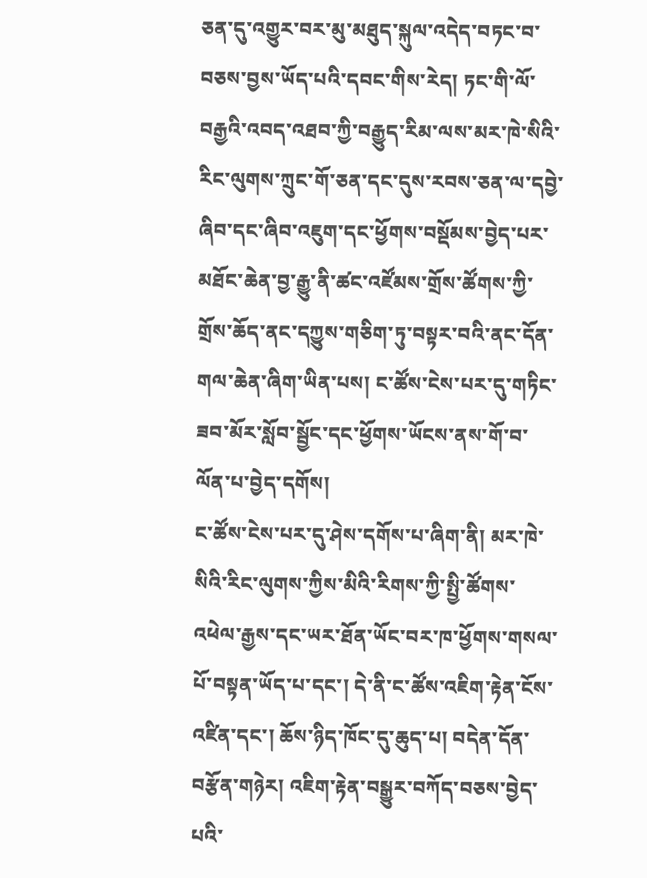ཅན་དུ་འགྱུར་བར་མུ་མཐུད་སྐུལ་འདེད་བཏང་བ་བཅས་བྱས་ཡོད་པའི་དབང་གིས་རེད། ཏང་གི་ལོ་བརྒྱའི་འབད་འཐབ་ཀྱི་བརྒྱུད་རིམ་ལས་མར་ཁེ་སིའི་རིང་ལུགས་ཀྲུང་གོ་ཅན་དང་དུས་རབས་ཅན་ལ་དབྱེ་ཞིབ་དང་ཞིབ་འཇུག་དང་ཕྱོགས་བསྡོམས་བྱེད་པར་མཐོང་ཆེན་བྱ་རྒྱུ་ནི་ཚང་འཛོམས་གྲོས་ཚོགས་ཀྱི་གྲོས་ཆོད་ནང་དཀྱུས་གཅིག་ཏུ་བསྟར་བའི་ནང་དོན་གལ་ཆེན་ཞིག་ཡིན་པས། ང་ཚོས་ངེས་པར་དུ་གཏིང་ཟབ་མོར་སློབ་སྦྱོང་དང་ཕྱོགས་ཡོངས་ནས་གོ་བ་ལོན་པ་བྱེད་དགོས།
ང་ཚོས་ངེས་པར་དུ་ཤེས་དགོས་པ་ཞིག་ནི། མར་ཁེ་སིའི་རིང་ལུགས་ཀྱིས་མིའི་རིགས་ཀྱི་སྤྱི་ཚོགས་འཕེལ་རྒྱས་དང་ཡར་ཐོན་ཡོང་བར་ཁ་ཕྱོགས་གསལ་པོ་བསྟན་ཡོད་པ་དང་། དེ་ནི་ང་ཚོས་འཇིག་རྟེན་ངོས་འཛིན་དང་། ཆོས་ཉིད་ཁོང་དུ་ཆུད་པ། བདེན་དོན་བརྩོན་གཉེར། འཇིག་རྟེན་བསྒྱུར་བཀོད་བཅས་བྱེད་པའི་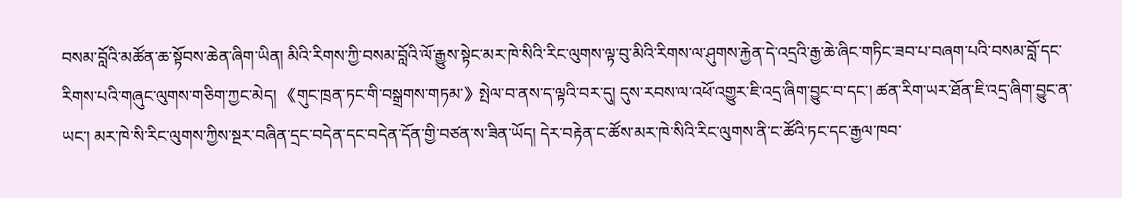བསམ་བློའི་མཚོན་ཆ་སྟོབས་ཆེན་ཞིག་ཡིན། མིའི་རིགས་ཀྱི་བསམ་བློའི་ལོ་རྒྱུས་སྟེང་མར་ཁེ་སིའི་རིང་ལུགས་ལྟ་བུ་མིའི་རིགས་ལ་ཤུགས་རྐྱེན་དེ་འདྲའི་རྒྱ་ཆེ་ཞིང་གཏིང་ཟབ་པ་བཞག་པའི་བསམ་བློ་དང་རིགས་པའི་གཞུང་ལུགས་གཅིག་ཀྱང་མེད། 《གུང་ཁྲན་ཏང་གི་བསྒྲགས་གཏམ་》སྤེལ་བ་ནས་ད་ལྟའི་བར་དུ། དུས་རབས་ལ་འཕོ་འགྱུར་ཇི་འདྲ་ཞིག་བྱུང་བ་དང་། ཚན་རིག་ཡར་ཐོན་ཇི་འདྲ་ཞིག་བྱུང་ན་ཡང་། མར་ཁེ་སི་རིང་ལུགས་ཀྱིས་སྔར་བཞིན་དྲང་བདེན་དང་བདེན་དོན་གྱི་བཙན་ས་ཟིན་ཡོད། དེར་བརྟེན་ང་ཚོས་མར་ཁེ་སིའི་རིང་ལུགས་ནི་ང་ཚོའི་ཏང་དང་རྒྱལ་ཁབ་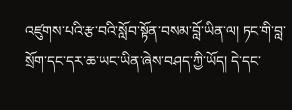འཛུགས་པའི་རྩ་བའི་སློབ་སྟོན་བསམ་བློ་ཡིན་ལ། ཏང་གི་བླ་སྲོག་དང་དར་ཆ་ཡང་ཡིན་ཞེས་བཤད་ཀྱི་ཡོད། དེ་དང་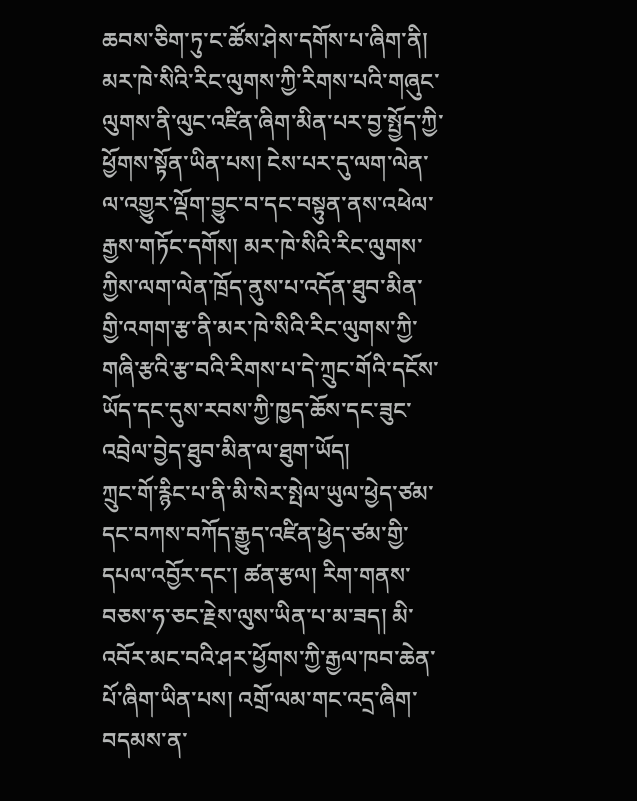ཆབས་ཅིག་ཏུ་ང་ཚོས་ཤེས་དགོས་པ་ཞིག་ནི། མར་ཁེ་སིའི་རིང་ལུགས་ཀྱི་རིགས་པའི་གཞུང་ལུགས་ནི་ལུང་འཛིན་ཞིག་མིན་པར་བྱ་སྤྱོད་ཀྱི་ཕྱོགས་སྟོན་ཡིན་པས། ངེས་པར་དུ་ལག་ལེན་ལ་འགྱུར་ལྡོག་བྱུང་བ་དང་བསྟུན་ནས་འཕེལ་རྒྱས་གཏོང་དགོས། མར་ཁེ་སིའི་རིང་ལུགས་ཀྱིས་ལག་ལེན་ཁྲོད་ནུས་པ་འདོན་ཐུབ་མིན་གྱི་འགག་རྩ་ནི་མར་ཁེ་སིའི་རིང་ལུགས་ཀྱི་གཞི་རྩའི་རྩ་བའི་རིགས་པ་དེ་ཀྲུང་གོའི་དངོས་ཡོད་དང་དུས་རབས་ཀྱི་ཁྱད་ཆོས་དང་ཟུང་འབྲེལ་བྱེད་ཐུབ་མིན་ལ་ཐུག་ཡོད།
ཀྲུང་གོ་རྙིང་པ་ནི་མི་སེར་སྤེལ་ཡུལ་ཕྱེད་ཙམ་དང་བཀས་བཀོད་རྒྱུད་འཛིན་ཕྱེད་ཙམ་གྱི་དཔལ་འབྱོར་དང་། ཚན་རྩལ། རིག་གནས་བཅས་ཧ་ཅང་རྗེས་ལུས་ཡིན་པ་མ་ཟད། མི་འབོར་མང་བའི་ཤར་ཕྱོགས་ཀྱི་རྒྱལ་ཁབ་ཆེན་པོ་ཞིག་ཡིན་པས། འགྲོ་ལམ་གང་འདྲ་ཞིག་བདམས་ན་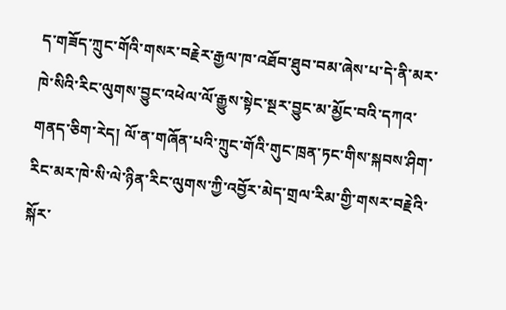ད་གཟོད་ཀྲུང་གོའི་གསར་བརྗེར་རྒྱལ་ཁ་འཐོབ་ཐུབ་བམ་ཞེས་པ་དེ་ནི་མར་ཁེ་སིའི་རིང་ལུགས་བྱུང་འཕེལ་ལོ་རྒྱུས་སྟེང་སྔར་བྱུང་མ་མྱོང་བའི་དཀའ་གནད་ཅིག་རེད། ལོ་ན་གཞོན་པའི་ཀྲུང་གོའི་གུང་ཁྲན་ཏང་གིས་སྐབས་ཤིག་རིང་མར་ཁེ་སི་ལེ་ཉིན་རིང་ལུགས་ཀྱི་འབྱོར་མེད་གྲལ་རིམ་གྱི་གསར་བརྗེའི་སྐོར་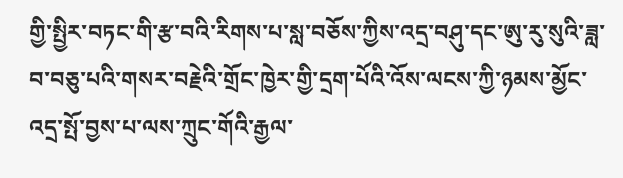གྱི་སྤྱིར་བཏང་གི་རྩ་བའི་རིགས་པ་སླ་བཅོས་ཀྱིས་འདྲ་བཤུ་དང་ཨུ་རུ་སུའི་ཟླ་བ་བཅུ་པའི་གསར་བརྗེའི་གྲོང་ཁྱེར་གྱི་དྲག་པོའི་འོས་ལངས་ཀྱི་ཉམས་མྱོང་འདྲ་སྤོ་བྱས་པ་ལས་ཀྲུང་གོའི་རྒྱལ་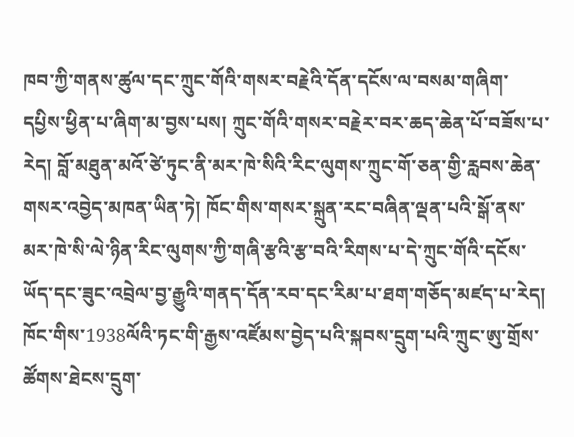ཁབ་ཀྱི་གནས་ཚུལ་དང་ཀྲུང་གོའི་གསར་བརྗེའི་དོན་དངོས་ལ་བསམ་གཞིག་དཔྱིས་ཕྱིན་པ་ཞིག་མ་བྱས་པས། ཀྲུང་གོའི་གསར་བརྗེར་བར་ཆད་ཆེན་པོ་བཟོས་པ་རེད། བློ་མཐུན་མའོ་ཙེ་ཏུང་ནི་མར་ཁེ་སིའི་རིང་ལུགས་ཀྲུང་གོ་ཅན་གྱི་རླབས་ཆེན་གསར་འབྱེད་མཁན་ཡིན་ཏེ། ཁོང་གིས་གསར་སྐྲུན་རང་བཞིན་ལྡན་པའི་སྒོ་ནས་མར་ཁེ་སི་ལེ་ཉིན་རིང་ལུགས་ཀྱི་གཞི་རྩའི་རྩ་བའི་རིགས་པ་དེ་ཀྲུང་གོའི་དངོས་ཡོད་དང་ཟུང་འབྲེལ་བྱ་རྒྱུའི་གནད་དོན་རབ་དང་རིམ་པ་ཐག་གཅོད་མཛད་པ་རེད། ཁོང་གིས་1938ལོའི་ཏང་གི་རྒྱས་འཛོམས་བྱེད་པའི་སྐབས་དྲུག་པའི་ཀྲུང་ཨུ་གྲོས་ཚོགས་ཐེངས་དྲུག་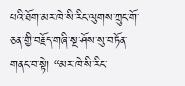པའི་ཐོག་མར་ཁེ་སི་རིང་ལུགས་ཀྲུང་གོ་ཅན་གྱི་བརྗོད་གཞི་སྔ་ཤོས་སུ་བཏོན་གནང་བ་སྟེ། “མར་ཁེ་སི་རིང་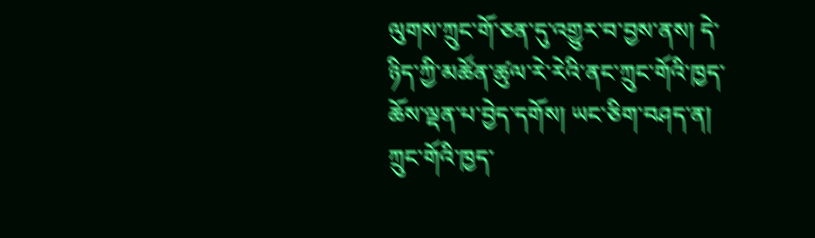ལུགས་ཀྲུང་གོ་ཅན་དུ་འགྱུར་བ་བྱས་ནས། དེ་ཉིད་ཀྱི་མཚོན་ཚུལ་རེ་རེའི་ནང་ཀྲུང་གོའི་ཁྱད་ཆོས་ལྡན་པ་བྱེད་དགོས། ཡང་ཅིག་བཤད་ན། ཀྲུང་གོའི་ཁྱད་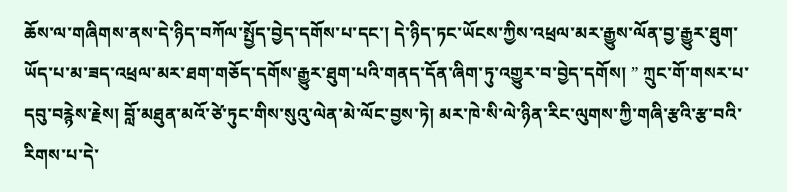ཆོས་ལ་གཞིགས་ནས་དེ་ཉིད་བཀོལ་སྤྱོད་བྱེད་དགོས་པ་དང་། དེ་ཉིད་ཏང་ཡོངས་ཀྱིས་འཕྲལ་མར་རྒྱུས་ལོན་བྱ་རྒྱུར་ཐུག་ཡོད་པ་མ་ཟད་འཕྲལ་མར་ཐག་གཅོད་དགོས་རྒྱུར་ཐུག་པའི་གནད་དོན་ཞིག་ཏུ་འགྱུར་བ་བྱེད་དགོས། ” ཀྲུང་གོ་གསར་པ་དབུ་བརྙེས་རྗེས། བློ་མཐུན་མའོ་ཙེ་ཏུང་གིས་སུའུ་ལེན་མེ་ལོང་བྱས་ཏེ། མར་ཁེ་སི་ལེ་ཉིན་རིང་ལུགས་ཀྱི་གཞི་རྩའི་རྩ་བའི་རིགས་པ་དེ་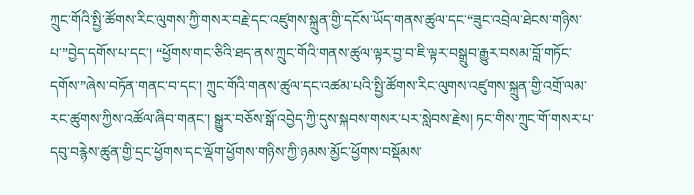ཀྲུང་གོའི་སྤྱི་ཚོགས་རིང་ལུགས་ཀྱི་གསར་བརྗེ་དང་འཛུགས་སྐྲུན་གྱི་དངོས་ཡོད་གནས་ཚུལ་དང་“ཟུང་འབྲེལ་ཐེངས་གཉིས་པ་”བྱེད་དགོས་པ་དང་། “ཕྱོགས་གང་ཅིའི་ཐད་ནས་ཀྲུང་གོའི་གནས་ཚུལ་ལྟར་བྱ་བ་ཇི་ལྟར་བསྒྲུབ་རྒྱུར་བསམ་བློ་གཏོང་དགོས་”ཞེས་བཏོན་གནང་བ་དང་། ཀྲུང་གོའི་གནས་ཚུལ་དང་འཚམ་པའི་སྤྱི་ཚོགས་རིང་ལུགས་འཛུགས་སྐྲུན་གྱི་འགྲོ་ལམ་རང་ཚུགས་ཀྱིས་འཚོལ་ཞིབ་གནང་། སྒྱུར་བཅོས་སྒོ་འབྱེད་ཀྱི་དུས་སྐབས་གསར་པར་སླེབས་རྗེས། ཏང་གིས་ཀྲུང་གོ་གསར་པ་དབུ་བརྙེས་ཚུན་གྱི་དྲང་ཕྱོགས་དང་ལྡོག་ཕྱོགས་གཉིས་ཀྱི་ཉམས་མྱོང་ཕྱོགས་བསྡོམས་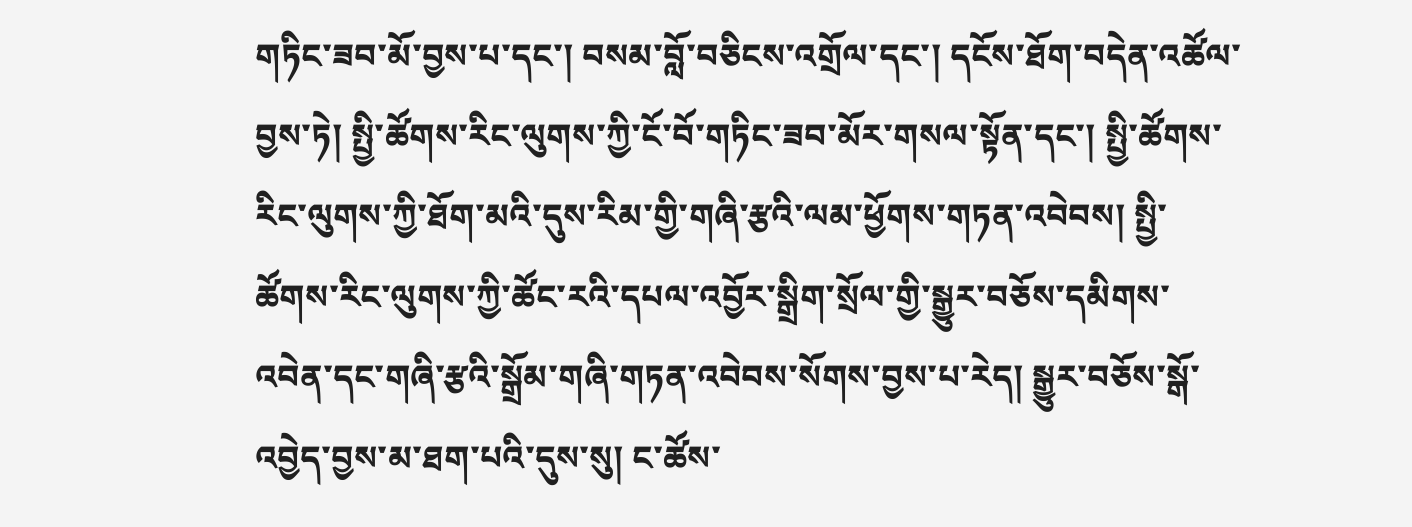གཏིང་ཟབ་མོ་བྱས་པ་དང་། བསམ་བློ་བཅིངས་འགྲོལ་དང་། དངོས་ཐོག་བདེན་འཚོལ་བྱས་ཏེ། སྤྱི་ཚོགས་རིང་ལུགས་ཀྱི་ངོ་བོ་གཏིང་ཟབ་མོར་གསལ་སྟོན་དང་། སྤྱི་ཚོགས་རིང་ལུགས་ཀྱི་ཐོག་མའི་དུས་རིམ་གྱི་གཞི་རྩའི་ལམ་ཕྱོགས་གཏན་འབེབས། སྤྱི་ཚོགས་རིང་ལུགས་ཀྱི་ཚོང་རའི་དཔལ་འབྱོར་སྒྲིག་སྲོལ་གྱི་སྒྱུར་བཅོས་དམིགས་འབེན་དང་གཞི་རྩའི་སྒྲོམ་གཞི་གཏན་འབེབས་སོགས་བྱས་པ་རེད། སྒྱུར་བཅོས་སྒོ་འབྱེད་བྱས་མ་ཐག་པའི་དུས་སུ། ང་ཚོས་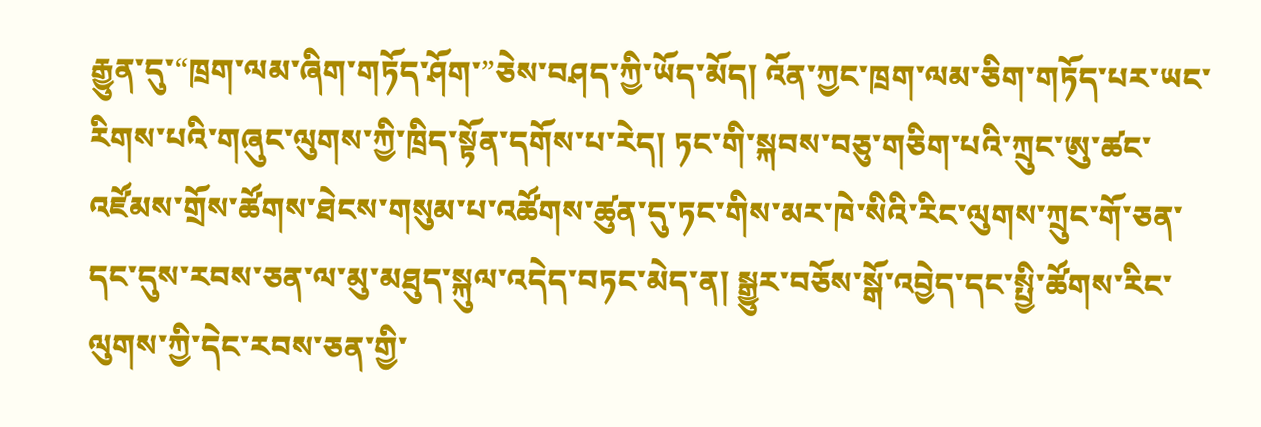རྒྱུན་དུ་“ཁྲག་ལམ་ཞིག་གཏོད་ཤོག་”ཅེས་བཤད་ཀྱི་ཡོད་མོད། འོན་ཀྱང་ཁྲག་ལམ་ཅིག་གཏོད་པར་ཡང་རིགས་པའི་གཞུང་ལུགས་ཀྱི་ཁྲིད་སྟོན་དགོས་པ་རེད། ཏང་གི་སྐབས་བཅུ་གཅིག་པའི་ཀྲུང་ཨུ་ཚང་འཛོམས་གྲོས་ཚོགས་ཐེངས་གསུམ་པ་འཚོགས་ཚུན་དུ་ཏང་གིས་མར་ཁེ་སིའི་རིང་ལུགས་ཀྲུང་གོ་ཅན་དང་དུས་རབས་ཅན་ལ་མུ་མཐུད་སྐུལ་འདེད་བཏང་མེད་ན། སྒྱུར་བཅོས་སྒོ་འབྱེད་དང་སྤྱི་ཚོགས་རིང་ལུགས་ཀྱི་དེང་རབས་ཅན་གྱི་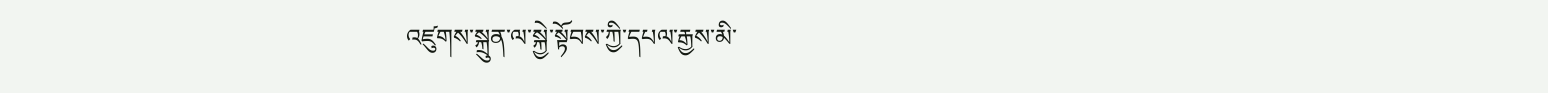འཛུགས་སྐྲུན་ལ་སྐྱེ་སྟོབས་ཀྱི་དཔལ་རྒྱས་མི་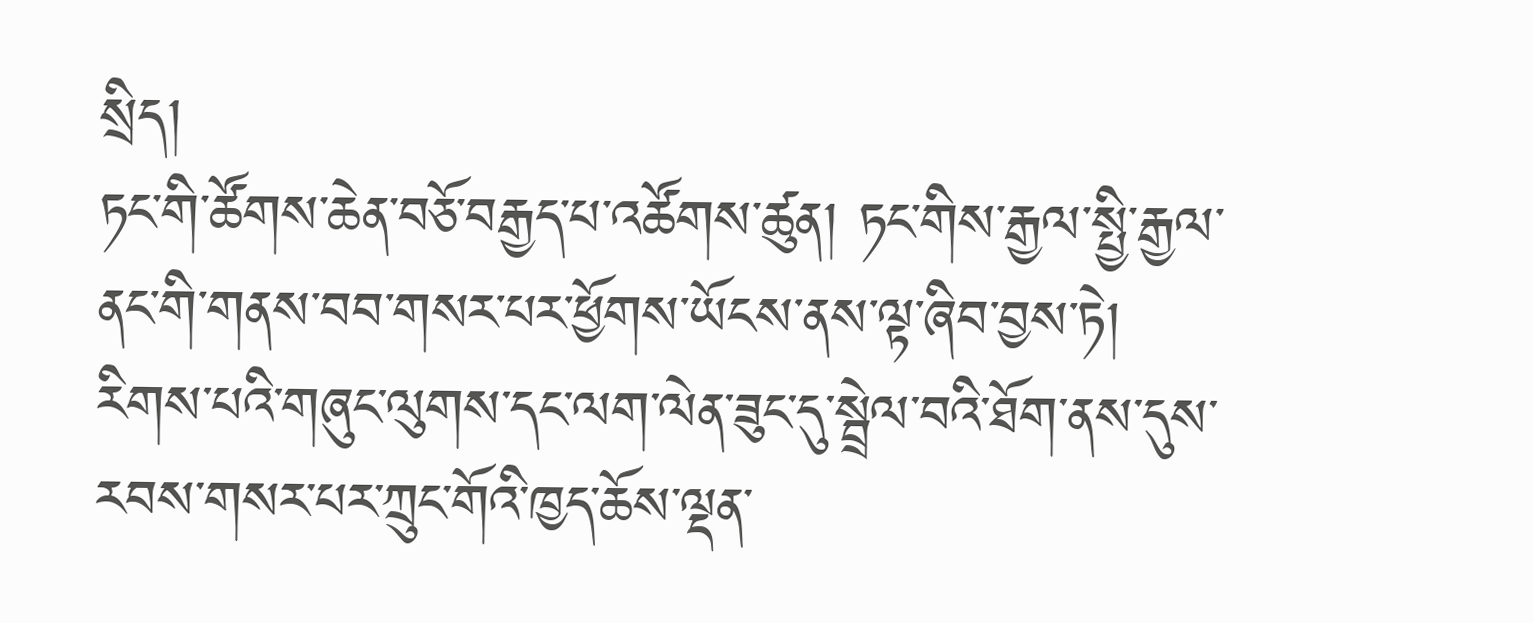སྲིད།
ཏང་གི་ཚོགས་ཆེན་བཅོ་བརྒྱད་པ་འཚོགས་ཚུན། ཏང་གིས་རྒྱལ་སྤྱི་རྒྱལ་ནང་གི་གནས་བབ་གསར་པར་ཕྱོགས་ཡོངས་ནས་ལྟ་ཞིབ་བྱས་ཏེ། རིགས་པའི་གཞུང་ལུགས་དང་ལག་ལེན་ཟུང་དུ་སྦྲེལ་བའི་ཐོག་ནས་དུས་རབས་གསར་པར་ཀྲུང་གོའི་ཁྱད་ཆོས་ལྡན་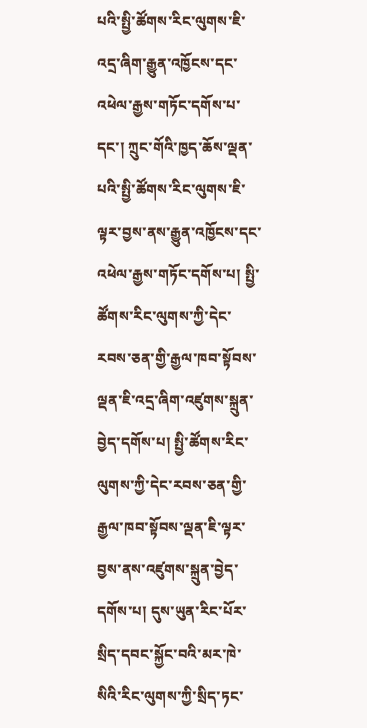པའི་སྤྱི་ཚོགས་རིང་ལུགས་ཇི་འདྲ་ཞིག་རྒྱུན་འཁྱོངས་དང་འཕེལ་རྒྱས་གཏོང་དགོས་པ་དང་། ཀྲུང་གོའི་ཁྱད་ཆོས་ལྡན་པའི་སྤྱི་ཚོགས་རིང་ལུགས་ཇི་ལྟར་བྱས་ནས་རྒྱུན་འཁྱོངས་དང་འཕེལ་རྒྱས་གཏོང་དགོས་པ། སྤྱི་ཚོགས་རིང་ལུགས་ཀྱི་དེང་རབས་ཅན་གྱི་རྒྱལ་ཁབ་སྟོབས་ལྡན་ཇི་འདྲ་ཞིག་འཛུགས་སྐྲུན་བྱེད་དགོས་པ། སྤྱི་ཚོགས་རིང་ལུགས་ཀྱི་དེང་རབས་ཅན་གྱི་རྒྱལ་ཁབ་སྟོབས་ལྡན་ཇི་ལྟར་བྱས་ནས་འཛུགས་སྐྲུན་བྱེད་དགོས་པ། དུས་ཡུན་རིང་པོར་སྲིད་དབང་སྐྱོང་བའི་མར་ཁེ་སིའི་རིང་ལུགས་ཀྱི་སྲིད་ཏང་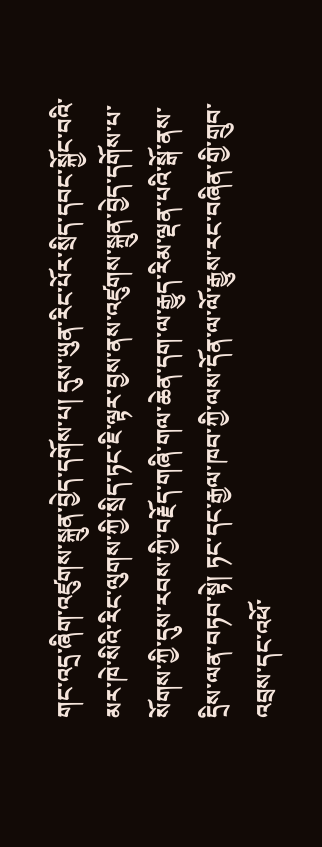གང་འདྲ་ཞིག་འཛུགས་སྐྲུན་བྱེད་དགོས་པ། དུས་ཡུན་རིང་པོར་སྲིད་དབང་སྐྱོང་བའི་མར་ཁེ་སིའི་རིང་ལུགས་ཀྱི་སྲིད་ཏང་ཇི་ལྟར་བྱས་ནས་འཛུགས་སྐྲུན་བྱེད་དགོས་པ་སོགས་ཀྱི་དུས་རབས་ཀྱི་བརྗོད་གཞི་གལ་ཆེན་དག་ལ་རྒྱུད་རིམ་ལྡན་པའི་སྒོ་ནས་དྲིས་ལན་བཏབ་སྟེ། ཏང་དང་རྒྱལ་ཁབ་ཀྱི་ལས་དོན་ལ་ལོ་རྒྱུས་རང་བཞིན་གྱི་གྲུབ་འབྲས་དང་འཕོ་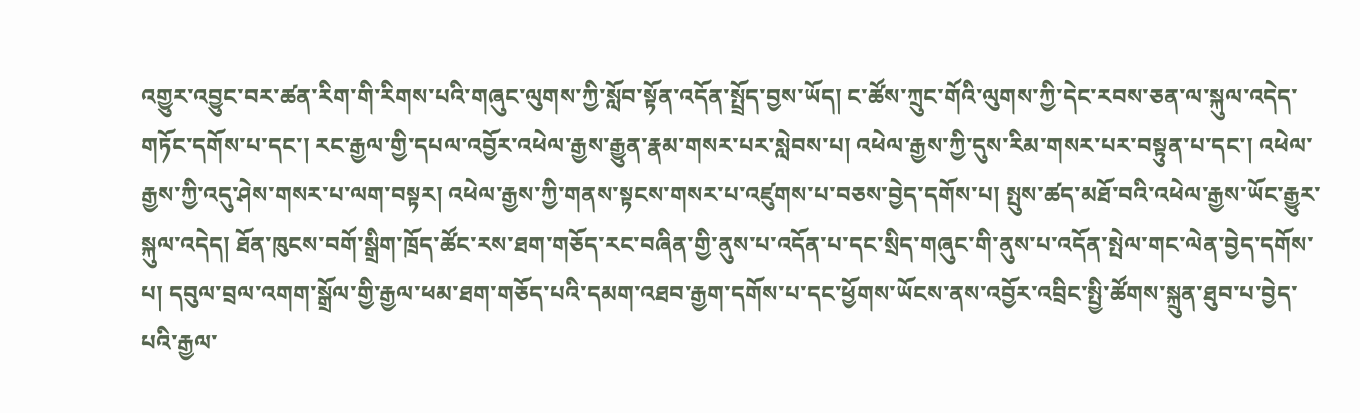འགྱུར་འབྱུང་བར་ཚན་རིག་གི་རིགས་པའི་གཞུང་ལུགས་ཀྱི་སློབ་སྟོན་འདོན་སྤྲོད་བྱས་ཡོད། ང་ཚོས་ཀྲུང་གོའི་ལུགས་ཀྱི་དེང་རབས་ཅན་ལ་སྐུལ་འདེད་གཏོང་དགོས་པ་དང་། རང་རྒྱལ་གྱི་དཔལ་འབྱོར་འཕེལ་རྒྱས་རྒྱུན་རྣམ་གསར་པར་སླེབས་པ། འཕེལ་རྒྱས་ཀྱི་དུས་རིམ་གསར་པར་བསྟུན་པ་དང་། འཕེལ་རྒྱས་ཀྱི་འདུ་ཤེས་གསར་པ་ལག་བསྟར། འཕེལ་རྒྱས་ཀྱི་གནས་སྟངས་གསར་པ་འཛུགས་པ་བཅས་བྱེད་དགོས་པ། སྤུས་ཚད་མཐོ་བའི་འཕེལ་རྒྱས་ཡོང་རྒྱུར་སྐུལ་འདེད། ཐོན་ཁུངས་བགོ་སྒྲིག་ཁྲོད་ཚོང་རས་ཐག་གཅོད་རང་བཞིན་གྱི་ནུས་པ་འདོན་པ་དང་སྲིད་གཞུང་གི་ནུས་པ་འདོན་སྤེལ་གང་ལེན་བྱེད་དགོས་པ། དབུལ་བྲལ་འགག་སྒྲོལ་གྱི་རྒྱལ་ཕམ་ཐག་གཅོད་པའི་དམག་འཐབ་རྒྱག་དགོས་པ་དང་ཕྱོགས་ཡོངས་ནས་འབྱོར་འབྲིང་སྤྱི་ཚོགས་སྐྲུན་ཐུབ་པ་བྱེད་པའི་རྒྱལ་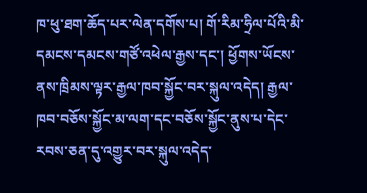ཁ་ཕུ་ཐག་ཆོད་པར་ལེན་དགོས་པ། གོ་རིམ་ཧྲིལ་པོའི་མི་དམངས་དམངས་གཙོ་འཕེལ་རྒྱས་དང་། ཕྱོགས་ཡོངས་ནས་ཁྲིམས་ལྟར་རྒྱལ་ཁབ་སྐྱོང་བར་སྐུལ་འདེད། རྒྱལ་ཁབ་བཅོས་སྐྱོང་མ་ལག་དང་བཅོས་སྐྱོང་ནུས་པ་དེང་རབས་ཅན་དུ་འགྱུར་བར་སྐུལ་འདེད་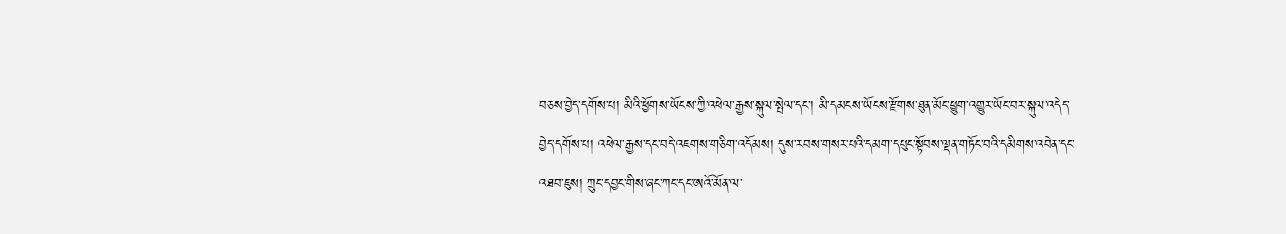བཅས་བྱེད་དགོས་པ། མིའི་ཕྱོགས་ཡོངས་ཀྱི་འཕེལ་རྒྱས་སྐུལ་སྤེལ་དང་། མི་དམངས་ཡོངས་རྫོགས་ཐུན་མོང་ཕྱུག་འགྱུར་ཡོང་བར་སྐུལ་འདེད་བྱེད་དགོས་པ། འཕེལ་རྒྱས་དང་བདེ་འཇགས་གཅིག་འདོམས། དུས་རབས་གསར་པའི་དམག་དཔུང་སྟོབས་ལྡན་གཏོང་བའི་དམིགས་འབེན་དང་འཐབ་ཇུས། ཀྲུང་དབྱང་གིས་ཞང་ཀང་དང་ཨའོ་མོན་ལ་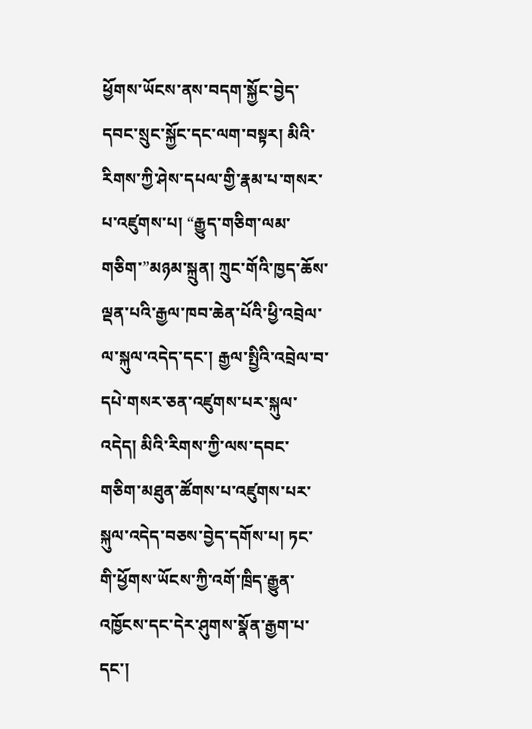ཕྱོགས་ཡོངས་ནས་བདག་སྐྱོང་བྱེད་དབང་སྲུང་སྐྱོང་དང་ལག་བསྟར། མིའི་རིགས་ཀྱི་ཤེས་དཔལ་གྱི་རྣམ་པ་གསར་པ་འཛུགས་པ། “རྒྱུད་གཅིག་ལམ་གཅིག་”མཉམ་སྐྲུན། ཀྲུང་གོའི་ཁྱད་ཆོས་ལྡན་པའི་རྒྱལ་ཁབ་ཆེན་པོའི་ཕྱི་འབྲེལ་ལ་སྐུལ་འདེད་དང་། རྒྱལ་སྤྱིའི་འབྲེལ་བ་དཔེ་གསར་ཅན་འཛུགས་པར་སྐུལ་འདེད། མིའི་རིགས་ཀྱི་ལས་དབང་གཅིག་མཐུན་ཚོགས་པ་འཛུགས་པར་སྐུལ་འདེད་བཅས་བྱེད་དགོས་པ། ཏང་གི་ཕྱོགས་ཡོངས་ཀྱི་འགོ་ཁྲིད་རྒྱུན་འཁྱོངས་དང་དེར་ཤུགས་སྣོན་རྒྱག་པ་དང་།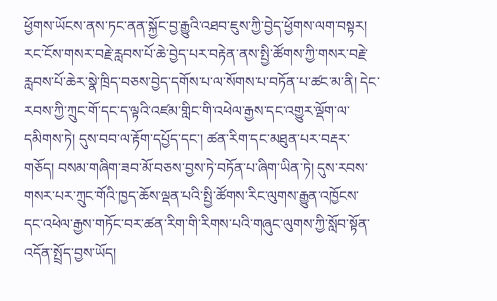ཕྱོགས་ཡོངས་ནས་ཏང་ནན་སྐྱོང་བྱ་རྒྱུའི་འཐབ་ཇུས་ཀྱི་བྱེད་ཕྱོགས་ལག་བསྟར། རང་ངོས་གསར་བརྗེ་རླབས་པོ་ཆེ་བྱེད་པར་བརྟེན་ནས་སྤྱི་ཚོགས་ཀྱི་གསར་བརྗེ་རླབས་པོ་ཆེར་སྣེ་ཁྲིད་བཅས་བྱེད་དགོས་པ་ལ་སོགས་པ་བཏོན་པ་ཚང་མ་ནི། དེང་རབས་ཀྱི་ཀྲུང་གོ་དང་ད་ལྟའི་འཛམ་གླིང་གི་འཕེལ་རྒྱས་དང་འགྱུར་ལྡོག་ལ་དམིགས་ཏེ། དུས་བབ་ལ་རྟོག་དཔྱོད་དང་། ཚན་རིག་དང་མཐུན་པར་བརྡར་གཅོད། བསམ་གཞིག་ཟབ་མོ་བཅས་བྱས་ཏེ་བཏོན་པ་ཞིག་ཡིན་ཏེ། དུས་རབས་གསར་པར་ཀྲུང་གོའི་ཁྱད་ཆོས་ལྡན་པའི་སྤྱི་ཚོགས་རིང་ལུགས་རྒྱུན་འཁྱོངས་དང་འཕེལ་རྒྱས་གཏོང་བར་ཚན་རིག་གི་རིགས་པའི་གཞུང་ལུགས་ཀྱི་སློབ་སྟོན་འདོན་སྤྲོད་བྱས་ཡོད།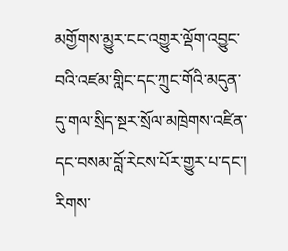མགྱོགས་མྱུར་ངང་འགྱུར་ལྡོག་འབྱུང་བའི་འཛམ་གླིང་དང་ཀྲུང་གོའི་མདུན་དུ་གལ་སྲིད་སྔར་སྲོལ་མཁྲེགས་འཛིན་དང་བསམ་བློ་རེངས་པོར་གྱུར་པ་དང་། རིགས་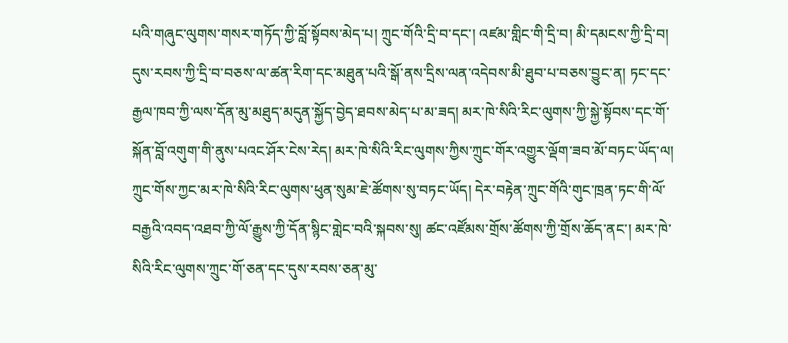པའི་གཞུང་ལུགས་གསར་གཏོད་ཀྱི་བློ་སྟོབས་མེད་པ། ཀྲུང་གོའི་དྲི་བ་དང་། འཛམ་གླིང་གི་དྲི་བ། མི་དམངས་ཀྱི་དྲི་བ། དུས་རབས་ཀྱི་དྲི་བ་བཅས་ལ་ཚན་རིག་དང་མཐུན་པའི་སྒོ་ནས་དྲིས་ལན་འདེབས་མི་ཐུབ་པ་བཅས་བྱུང་ན། ཏང་དང་རྒྱལ་ཁབ་ཀྱི་ལས་དོན་མུ་མཐུད་མདུན་སྐྱོད་བྱེད་ཐབས་མེད་པ་མ་ཟད། མར་ཁེ་སིའི་རིང་ལུགས་ཀྱི་སྐྱེ་སྟོབས་དང་གོ་སྐོན་བློ་འགུག་གི་ནུས་པའང་ཤོར་ངེས་རེད། མར་ཁེ་སིའི་རིང་ལུགས་ཀྱིས་ཀྲུང་གོར་འགྱུར་ལྡོག་ཟབ་མོ་བཏང་ཡོད་ལ། ཀྲུང་གོས་ཀྱང་མར་ཁེ་སིའི་རིང་ལུགས་ཕུན་སུམ་ཇེ་ཚོགས་སུ་བཏང་ཡོད། དེར་བརྟེན་ཀྲུང་གོའི་གུང་ཁྲན་ཏང་གི་ལོ་བརྒྱའི་འབད་འཐབ་ཀྱི་ལོ་རྒྱུས་ཀྱི་དོན་སྙིང་གླེང་བའི་སྐབས་སུ། ཚང་འཛོམས་གྲོས་ཚོགས་ཀྱི་གྲོས་ཆོད་ནང་། མར་ཁེ་སིའི་རིང་ལུགས་ཀྲུང་གོ་ཅན་དང་དུས་རབས་ཅན་མུ་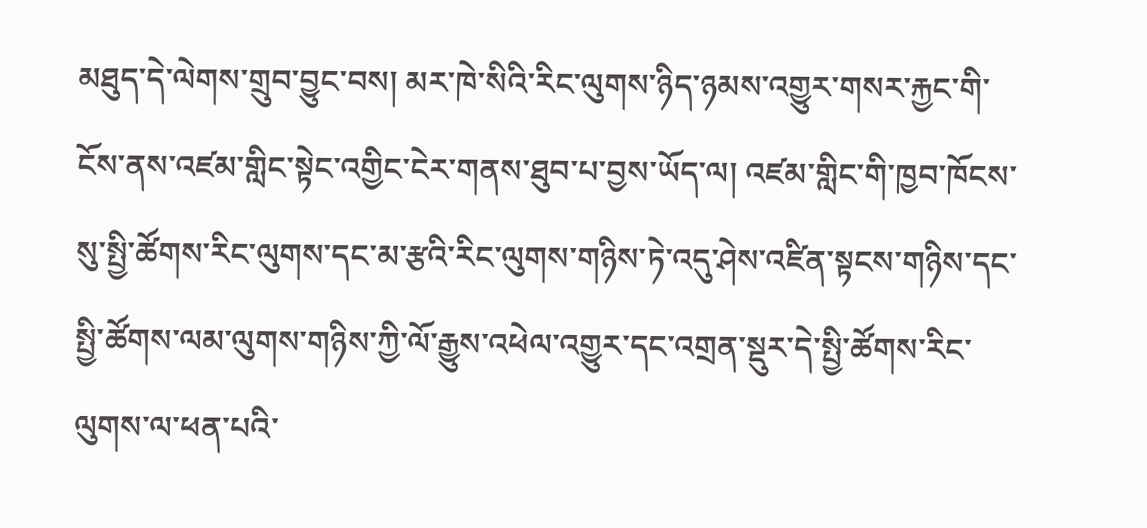མཐུད་དེ་ལེགས་གྲུབ་བྱུང་བས། མར་ཁེ་སིའི་རིང་ལུགས་ཉིད་ཉམས་འགྱུར་གསར་རྐྱང་གི་ངོས་ནས་འཛམ་གླིང་སྟེང་འགྱིང་ངེར་གནས་ཐུབ་པ་བྱས་ཡོད་ལ། འཛམ་གླིང་གི་ཁྱབ་ཁོངས་སུ་སྤྱི་ཚོགས་རིང་ལུགས་དང་མ་རྩའི་རིང་ལུགས་གཉིས་ཏེ་འདུ་ཤེས་འཛིན་སྟངས་གཉིས་དང་སྤྱི་ཚོགས་ལམ་ལུགས་གཉིས་ཀྱི་ལོ་རྒྱུས་འཕེལ་འགྱུར་དང་འགྲན་སྡུར་དེ་སྤྱི་ཚོགས་རིང་ལུགས་ལ་ཕན་པའི་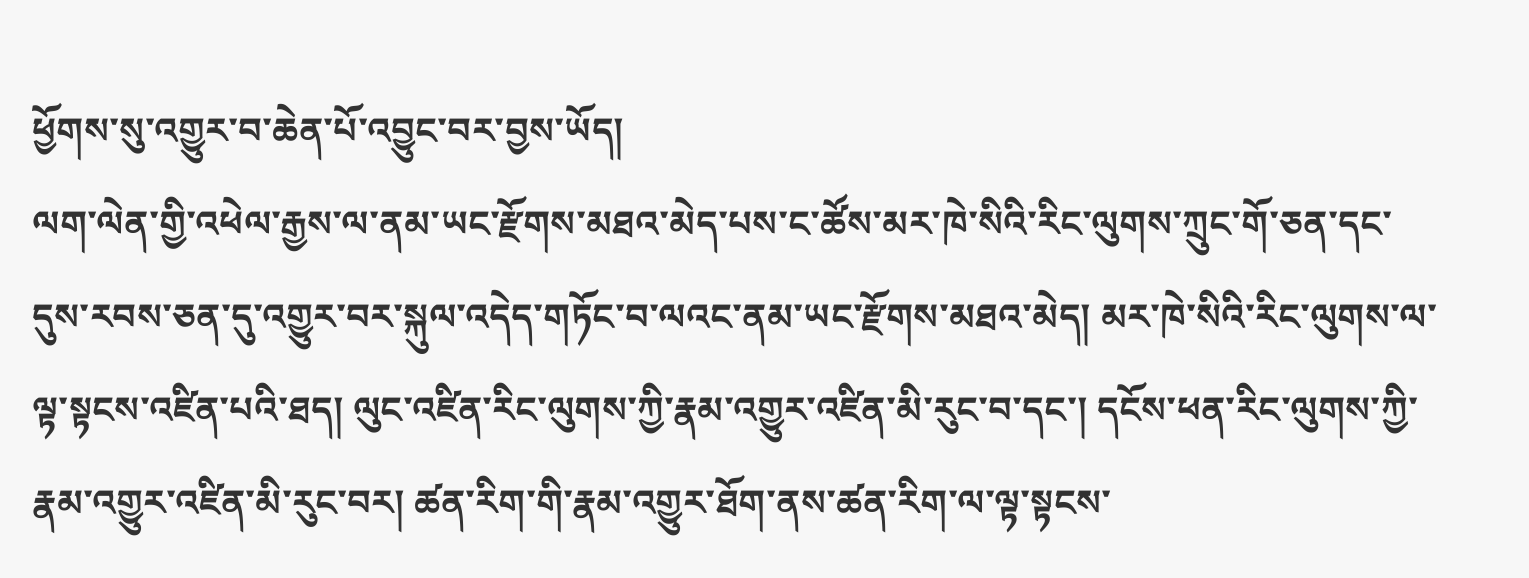ཕྱོགས་སུ་འགྱུར་བ་ཆེན་པོ་འབྱུང་བར་བྱས་ཡོད།
ལག་ལེན་གྱི་འཕེལ་རྒྱས་ལ་ནམ་ཡང་རྫོགས་མཐའ་མེད་པས་ང་ཚོས་མར་ཁེ་སིའི་རིང་ལུགས་ཀྲུང་གོ་ཅན་དང་དུས་རབས་ཅན་དུ་འགྱུར་བར་སྐུལ་འདེད་གཏོང་བ་ལའང་ནམ་ཡང་རྫོགས་མཐའ་མེད། མར་ཁེ་སིའི་རིང་ལུགས་ལ་ལྟ་སྟངས་འཛིན་པའི་ཐད། ལུང་འཛིན་རིང་ལུགས་ཀྱི་རྣམ་འགྱུར་འཛིན་མི་རུང་བ་དང་། དངོས་ཕན་རིང་ལུགས་ཀྱི་རྣམ་འགྱུར་འཛིན་མི་རུང་བར། ཚན་རིག་གི་རྣམ་འགྱུར་ཐོག་ནས་ཚན་རིག་ལ་ལྟ་སྟངས་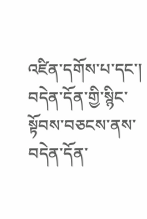འཛིན་དགོས་པ་དང་། བདེན་དོན་གྱི་སྙིང་སྟོབས་བཅངས་ནས་བདེན་དོན་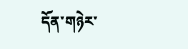དོན་གཉེར་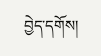བྱེད་དགོས།